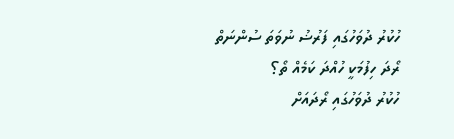ހުކުރު ދުވަހުގައި ފަރުޟު ނުވަތަ ސުންނަތް ރޯދަ ހިފުމަކީ ހުއްދަ ކަމެއް ތޯ؟
ހުކުރު ދުވަހުގައި ރޯދައަށް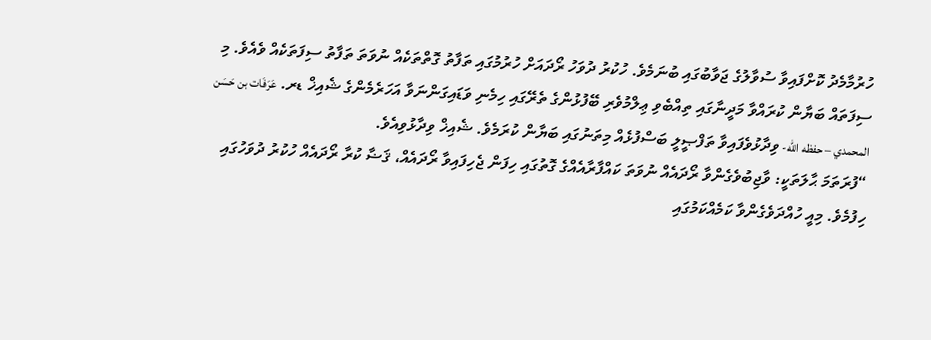ހުރުމާމެދު ކޮށްފައިވާ ސުވާލުގެ ޖަވާބުގައި ބުނަމެވެ. ހުކުރު ދުވަހު ރޯދައަށް ހުރުމުގައި ތަފާތު ގޮތްތަކެއް ނުވަތަ ތަފާތު ސިފަތަކެއް ވެއެވެ. މި ސިފަތައް ބަޔާން ކުރައްވާ މަދީނާގައި ތިއްބެވި ޢިލްމުވެރި ބޭފުޅުންގެ ތެރޭގައި ހިމެނި ވަޑައިގަންނަވާ އަހަރެމެންގެ ޝެއިޚް ޑރ. عَرَفَات بن حَسَن المحمدي – حفظه الله- ވިދާޅުވެފައިވާ ތަފްޞީލީ ބަސްފުޅެއް މިތަނުގައި ބަޔާން ކުރަމެވެ. ޝެއިޚް ވިދާޅުވިއެވެ.
“ފުރަތަމަ ޙާލަތަކީ: ވާޖިބުވެގެންވާ ރޯދައެއް ނުވަތަ ކައްފާރާއެއްގެ ގޮތުގައި ހިފަން ޖެހިފައިވާ ރޯދައެއް، ޤަޟާ ކުރާ ރޯދައެއް ހުކުރު ދުވަހުގައި ހިފުމެވެ. މިއީ ހުއްދަވެގެންވާ ކަމެއްކަމުގައި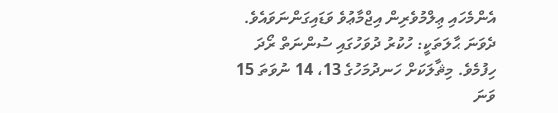އެންމެހައި ޢިލްމުވެރިން އިޖްމާޢުވެ ވަޑައިގަންނަވައެވެ.
ދެވަނަ ޙާލަތަކީ: ހުކުރު ދުވަހުގައި ސުންނަތް ރޯދަ ހިފުމެވެ. މިޘާލަކަށް ހަނދުމަހުގެ 13، 14 ނުވަތަ 15 ވަނަ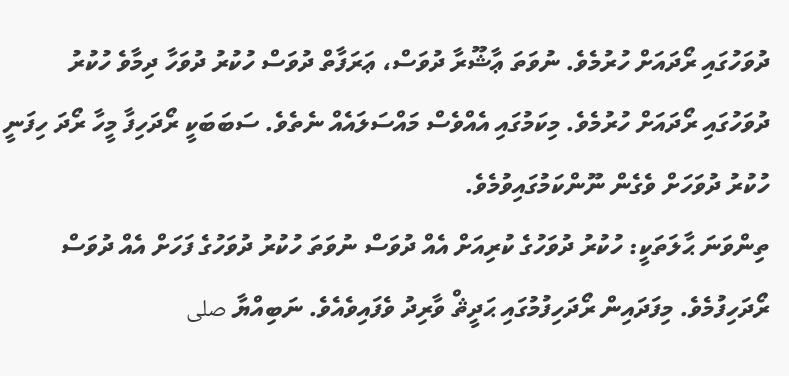ދުވަހުގައި ރޯދައަށް ހުރުމެވެ. ނުވަތަ ޢާޝޫރާ ދުވަސް، ޢަރަފާތް ދުވަސް ހުކުރު ދުވަހާ ދިމާވެ ހުކުރު ދުވަހުގައި ރޯދައަށް ހުރުމެވެ. މިކަމުގައި އެއްވެސް މައްސަލައެއް ނެތެވެ. ސަބަބަކީ ރޯދަހިފާ މީހާ ރޯދަ ހިފަނީ ހުކުރު ދުވަހަށް ވެގެން ނޫންކަމުގައިވުމެވެ.
ތިންވަނަ ޙާލަތަކީ: ހުކުރު ދުވަހުގެ ކުރިއަށް އެއް ދުވަސް ނުވަތަ ހުކުރު ދުވަހުގެ ފަހަށް އެއް ދުވަސް ރޯދަހިފުމެވެ. މިފަދައިން ރޯދަހިފުމުގައި ޙަދީޘް ވާރިދު ވެފައިވެއެވެ. ނަބިއްޔާ صلى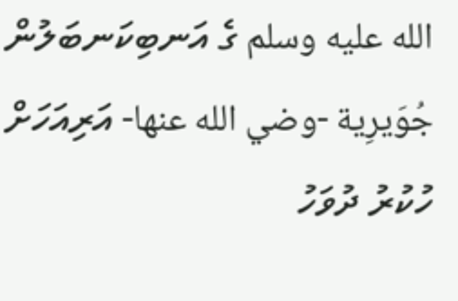الله عليه وسلم ގެ އަނބިކަނބަލުން جُوَيرِية -وضي الله عنها- އަރިއަހަށް ހުކުރު ދުވަހު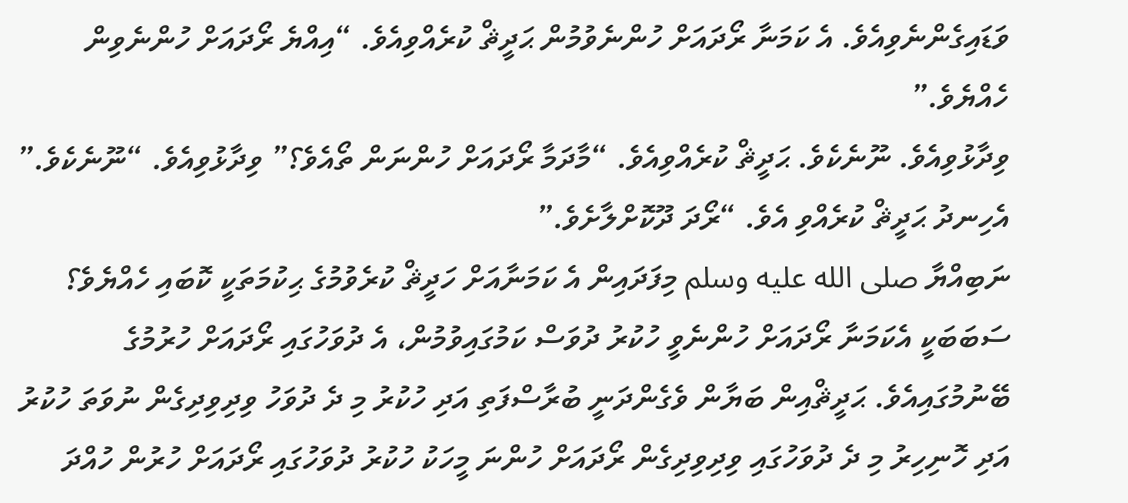ވަޑައިގެންނެވިއެވެ. އެ ކަމަނާ ރޯދައަށް ހުންނެވުމުން ޙަދީޘް ކުރެއްވިއެވެ. “އިއްޔެ ރޯދައަށް ހުންނެވިން ހެއްޔެވެ.”
ވިދާޅުވިއެވެ. ނޫނެކެވެ. ޙަދީޘް ކުރެއްވިއެވެ. “މާދަމާ ރޯދައަށް ހުންނަން ތޯއެވެ؟” ވިދާޅުވިއެވެ. “ނޫނެކެވެ.” އެހިނދު ޙަދީޘް ކުރެއްވި އެވެ. “ރޯދަ ދޫކޮށްލާށެވެ.”
ނަބިއްޔާ صلى الله عليه وسلم މިފަދައިން އެ ކަމަނާއަށް ހަދީޘް ކުރެވުމުގެ ޙިކުމަތަކީ ކޮބައި ހެއްޔެވެ؟
ސަބަބަކީ އެކަމަނާ ރޯދައަށް ހުންނެވީ ހުކުރު ދުވަސް ކަމުގައިވުމުން، އެ ދުވަހުގައި ރޯދައަށް ހުރުމުގެ ބޭނުމުގައިއެވެ. ޙަދީޘްއިން ބަޔާން ވެގެންދަނީ ބުރާސްފަތި އަދި ހުކުރު މި ދެ ދުވަހު ވިދިވިދިގެން ނުވަތަ ހުކުރު އަދި ހޮނިހިރު މި ދެ ދުވަހުގައި ވިދިވިދިގެން ރޯދައަށް ހުންނަ މީހަކު ހުކުރު ދުވަހުގައި ރޯދައަށް ހުރުން ހުއްދަ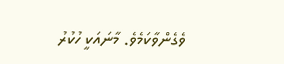ވެގެންވާކަމެވެ. މާނައަކީ ހުކުރު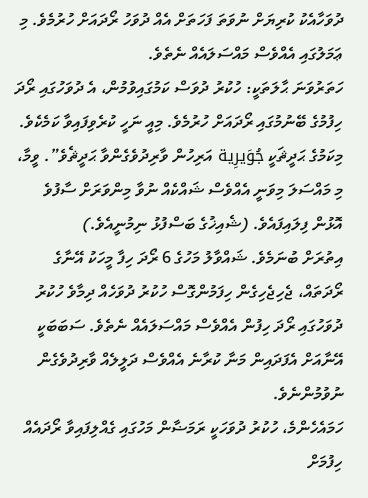ދުވަހާއެކު ކުރިޔަށް ނުވަތަ ފަހަތަށް އެއް ދުވަހު ރޯދައަށް ހުރުމެވެ. މި ޢަމަލުގައި އެއްވެސް މައްސަލައެއް ނެތެވެ.
ހަތަރުވަނަ ޙާލަތަކީ: ހުކުރު ދުވަސް ކަމުގައިވުމުން، އެ ދުވަހުގައި ރޯދަ ހިފުމުގެ ބޭނުމުގައި ރޯދައަށް ހުރުމެވެ. މިއީ ނަހީ ކުރެވިފައިވާ ކަމެކެވެ. މިކަމުގެ ޙަދީޘަކީ جُوَيرِية އަރިހުން ވާރިދުވެގެންވާ ޙަދީޘެވެ”. ވީމާ، މި މައްސަލަ މިވަނީ އެއްވެސް ޝައްކެއް ނުވާ މިންވަރަށް ސާފުވެ އޮޅުން ފިލައިފައެވެ. (ޝެއިޚުގެ ބަސްފުޅު ނިމުނީއެވެ.)
އިތުރަށް ބުނަމެވެ. ޝައްވާލު މަހުގެ 6 ރޯދަ ހިފާ މީހަކު އޭނާގެ ރޯދަތައް، ޖެހިޖެހިގެން ހިފަމުންގޮސް ހުކުރު ދުވަހެއް ދިމާވެ ހުކުރު ދުވަހުގައި ރޯދަ ހިފުން އެއްވެސް މައްސަލައެއް ނެތެވެ. ސަބަބަކީ އޭނާއަށް އެފަދައިން މަނާ ކުރާނެ އެއްވެސް ދަލީލެއް ވާރިދުވެގެން ނުވުމުންނެވެ.
ހަމައެހެންމެ، ހުކުރު ދުވަހަކީ ރަމަޟާން މަހުގައި ގެއްލިފައިވާ ރޯދައެއް ހިފުމަށް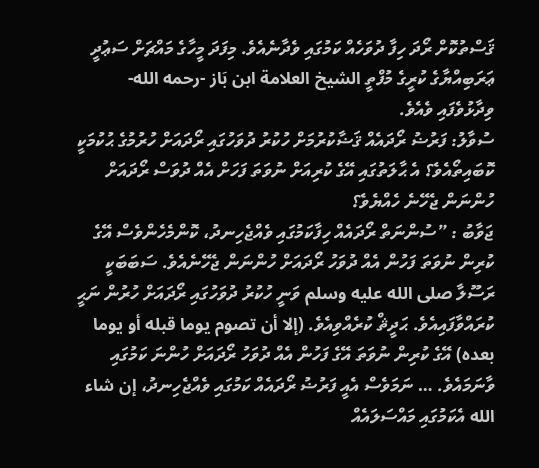ޤަސްތުކޮށް ރޯދަ ހިފާ ދުވަހެއް ކަމުގައި ވެދާނެއެވެ. މިފަދަ މީހާގެ މައްޗަށް ސަޢުދީ ޢަރަބިއްޔާގެ ކުރީގެ މުފްތީ الشيخ العلامة ابن بَاز -رحمه الله- ވިދާޅުވެފައި ވެއެވެ.
ސުވާލު: ފަރުޟު ރޯދައެއް ޤަޟާކުރުމަށް ހުކުރު ދުވަހުގައި ރޯދައަށް ހުރުމުގެ ޙުކުމަކީ ކޮބައިތޯއެވެ؟ އެ ޙާލަތުގައި އޭގެ ކުރިއަށް ނުވަތަ ފަހަށް އެއް ދުވަސް ރޯދައަށް ހުންނަން ޖެހޭނެ ހެއްޔެވެ؟
ޖަވާބު : ”ސުންނަތް ރޯދައެއް ހިފާކަމުގައި ވެއްޖެހިނދު، ކޮންމެހެންވެސް އޭގެ ކުރިން ނުވަތަ ފަހުން އެއް ދުވަހު ރޯދައަށް ހުންނަން ޖެހޭނެއެވެ. ސަބަބަކީ ރަސޫލާ صلى الله عليه وسلم ވަނީ ހުކުރު ދުވަހުގައި ރޯދައަށް ހުރުން ނަޙީ ކުރައްވާފައިއެވެ. ޙަދީޘް ކުރެއްވިއެވެ. (إلا أن تصوم يوما قبله أو يوما بعده) އޭގެ ކުރިން ނުވަތަ އޭގެ ފަހުން އެއް ދުވަހު ރޯދައަށް ހުންނަ ކަމުގައި ވާނަމައެވެ. … ނަމަވެސް އެއީ ފަރުޟު ރޯދައެއް ކަމުގައި ވެއްޖެހިނދު، إن شاء الله އެކަމުގައި މައްސަލައެއް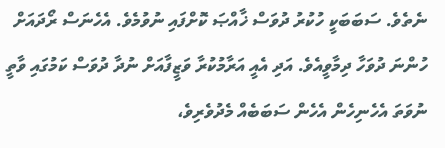ނެތެވެ. ސަބަބަކީ ހުކުރު ދުވަސް ޚާއްޞަ ކޮށްފައި ނުވުމެވެ. އެހެނަސް ރޯދައަށް ހުންނަ ދުވަހާ ދިމާވީއެވެ. އަދި އެއީ އަރާމުކުރާ ވަޒީފާއަށް ނުދާ ދުވަސް ކަމުގައި ވާތީ ނުވަތަ އެހެނިހެން އެހެން ސަބަބެއް މެދުވެރިވެ،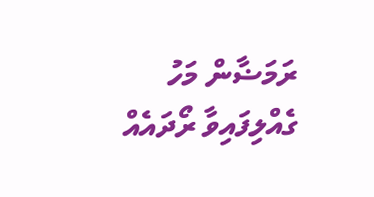ރަމަޟާން މަހު ގެއްލިފައިވާ ރޯދައެއް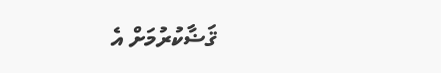ޤަޟާކުރުމަށް އެ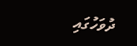ދުވަހުގައި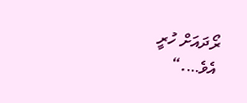ރޯދައަށް ހުރީ އެވެ….“